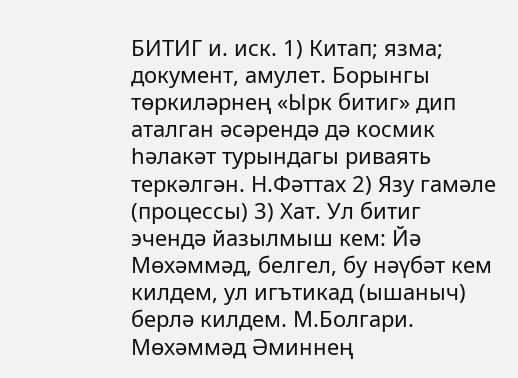БИТИГ и. иск. 1) Китап; язма; документ, амулет. Борынгы төркиләрнең «Ырк битиг» дип аталган әсәрендә дә космик һәлакәт турындагы риваять теркәлгән. Н.Фәттах 2) Язу гамәле (процессы) 3) Хат. Ул битиг эчендә йазылмыш кем: Йә Мөхәммәд, белгел, бу нәүбәт кем килдем, ул игътикад (ышаныч) берлә килдем. М.Болгари. Мөхәммәд Әминнең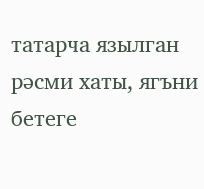татарча язылган рәсми хаты, ягъни бетеге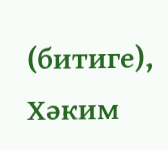(битиге), Хәким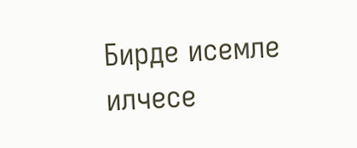Бирде исемле илчесе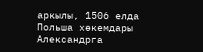аркылы, 1506 елда Польша хөкемдары Александрга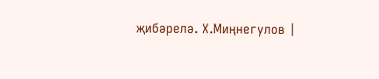җибәрелә. Х.Миңнегулов |